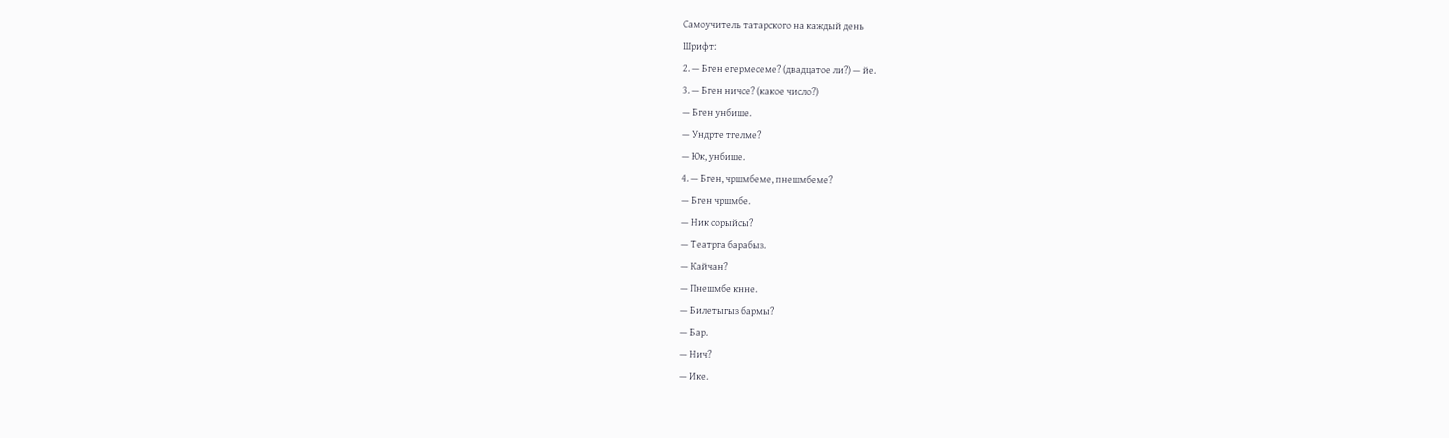Самоучитель татарского на каждый день
Шрифт:
2. — Бген егермесеме? (двадцатое ли?) — йе.
3. — Бген ничсе? (какое число?)
— Бген унбише.
— Ундрте тгелме?
— Юк, унбише.
4. — Бген, чршмбеме, пнешмбеме?
— Бген чршмбе.
— Ник сорыйсы?
— Театрга барабыз.
— Кайчан?
— Пнешмбе кнне.
— Билетыгыз бармы?
— Бар.
— Нич?
— Ике.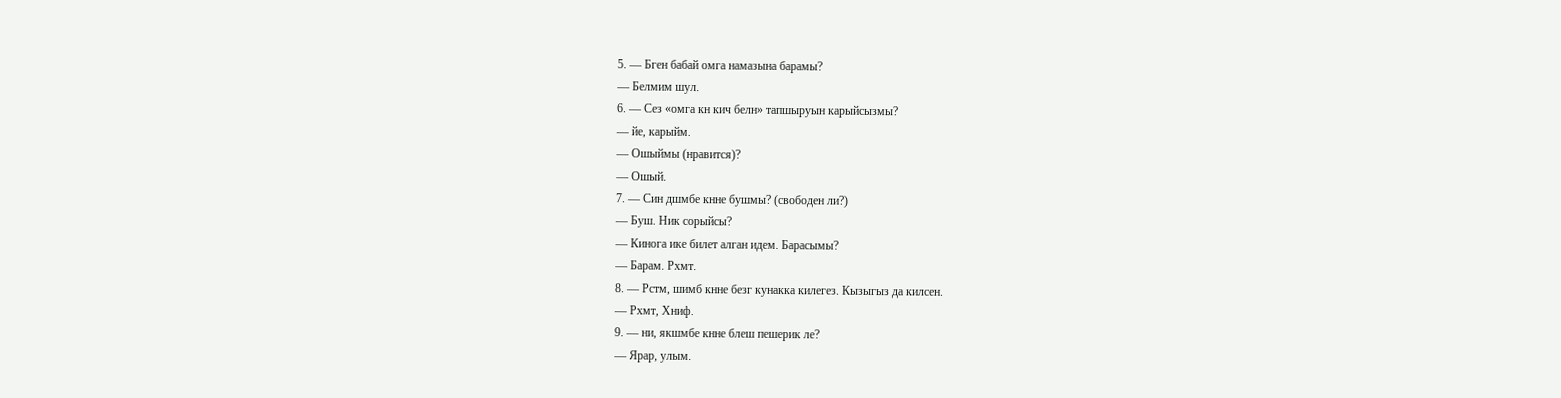5. — Бген бабай омга намазына барамы?
— Белмим шул.
6. — Сез «омга кн кич белн» тапшыруын карыйсызмы?
— йе, карыйм.
— Ошыймы (нравится)?
— Ошый.
7. — Син дшмбе кнне бушмы? (свободен ли?)
— Буш. Ник сорыйсы?
— Кинога ике билет алган идем. Барасымы?
— Барам. Рхмт.
8. — Рстм, шимб кнне безг кунакка килегез. Кызыгыз да килсен.
— Рхмт, Хниф.
9. — ни, якшмбе кнне блеш пешерик ле?
— Ярар, улым.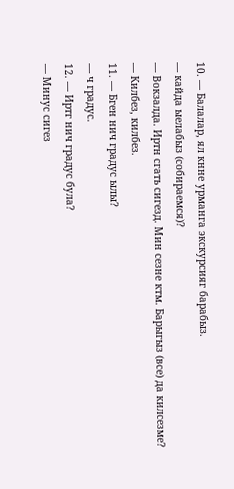10. — Балалар, ял кнне урманга экскурсияг барабыз.
— кайда ыелабыз (собираемся)?
— Вокзалда. Иртн сгать сигезд. Мин сезне ктм. Барыгыз (все) да килсезме?
— Килбез, килбез.
11. — Бген нич градус ылы?
— ч градус.
12. — Иртг нич градус була?
— Минус сигез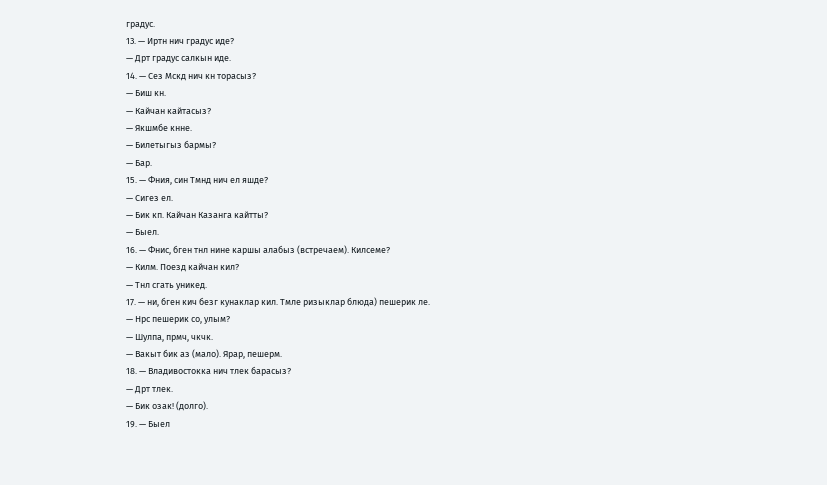градус.
13. — Иртн нич градус иде?
— Дрт градус салкын иде.
14. — Сез Мскд нич кн торасыз?
— Биш кн.
— Кайчан кайтасыз?
— Якшмбе кнне.
— Билетыгыз бармы?
— Бар.
15. — Фния, син Тмнд нич ел яшде?
— Сигез ел.
— Бик кп. Кайчан Казанга кайтты?
— Быел.
16. — Фнис, бген тнл нине каршы алабыз (встречаем). Килсеме?
— Килм. Поезд кайчан кил?
— Тнл сгать уникед.
17. — ни, бген кич безг кунаклар кил. Тмле ризыклар блюда) пешерик ле.
— Нрс пешерик со, улым?
— Шулпа, прмч, чкчк.
— Вакыт бик аз (мало). Ярар, пешерм.
18. — Владивостокка нич тлек барасыз?
— Дрт тлек.
— Бик озак! (долго).
19. — Быел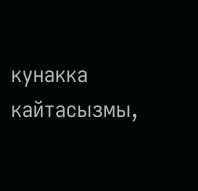кунакка кайтасызмы,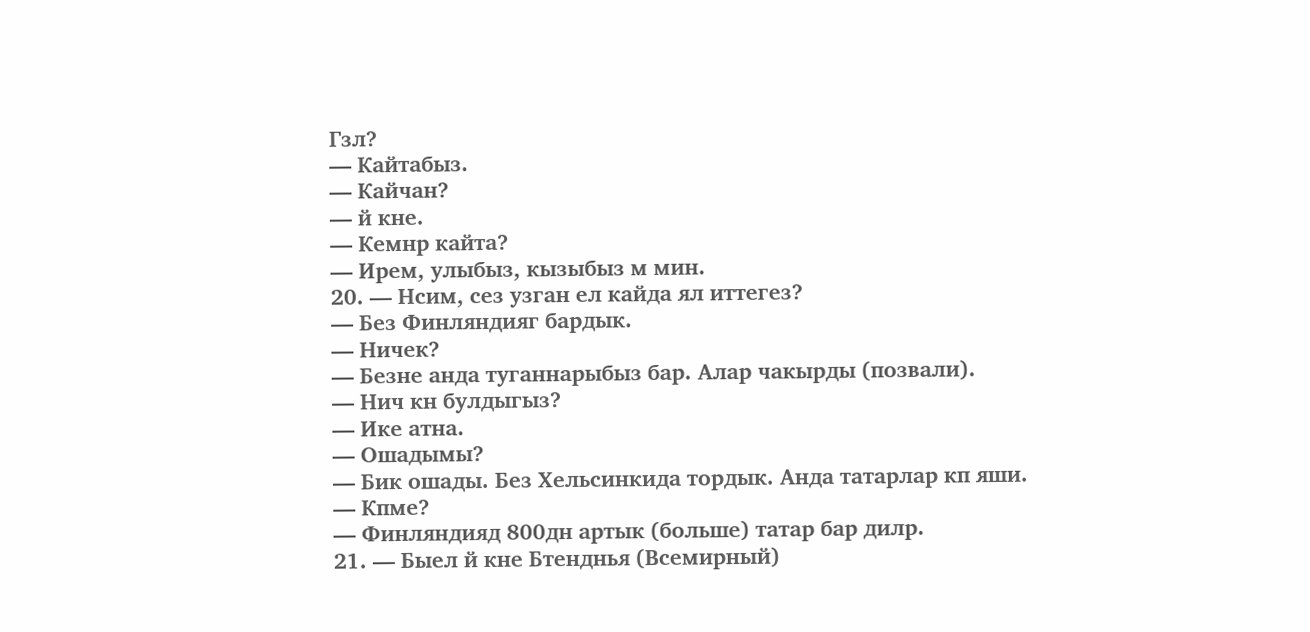Гзл?
— Кайтабыз.
— Кайчан?
— й кне.
— Кемнр кайта?
— Ирем, улыбыз, кызыбыз м мин.
20. — Нсим, сез узган ел кайда ял иттегез?
— Без Финляндияг бардык.
— Ничек?
— Безне анда туганнарыбыз бар. Алар чакырды (позвали).
— Нич кн булдыгыз?
— Ике атна.
— Ошадымы?
— Бик ошады. Без Хельсинкида тордык. Анда татарлар кп яши.
— Кпме?
— Финляндияд 800дн артык (больше) татар бар дилр.
21. — Быел й кне Бтенднья (Всемирный)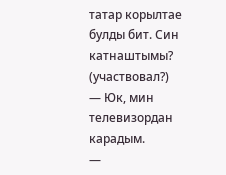татар корылтае булды бит. Син катнаштымы? (участвовал?)
— Юк, мин телевизордан карадым.
—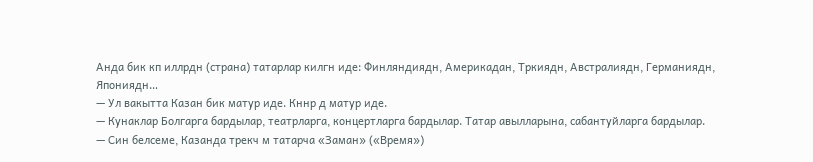Анда бик кп иллрдн (страна) татарлар килгн иде: Финляндиядн, Америкадан, Тркиядн, Австралиядн, Германиядн, Япониядн…
— Ул вакытта Казан бик матур иде. Кннр д матур иде.
— Кунаклар Болгарга бардылар, театрларга, концертларга бардылар. Татар авылларына, сабантуйларга бардылар.
— Син белсеме, Казанда трекч м татарча «Заман» («Время»)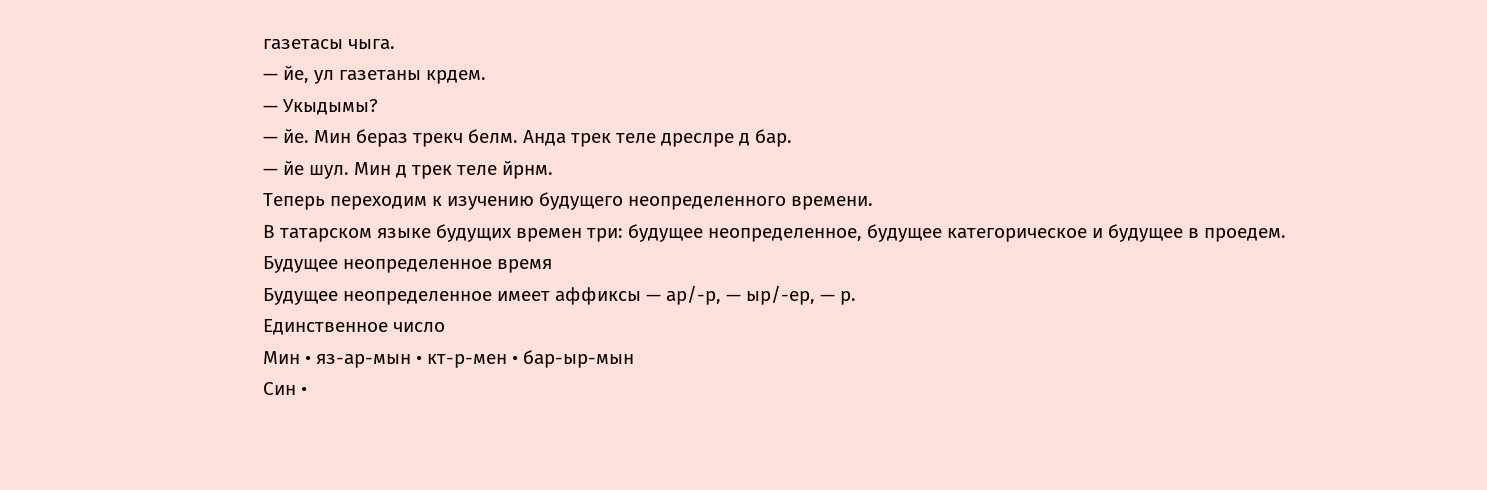газетасы чыга.
— йе, ул газетаны крдем.
— Укыдымы?
— йе. Мин бераз трекч белм. Анда трек теле дреслре д бар.
— йе шул. Мин д трек теле йрнм.
Теперь переходим к изучению будущего неопределенного времени.
В татарском языке будущих времен три: будущее неопределенное, будущее категорическое и будущее в проедем.
Будущее неопределенное время
Будущее неопределенное имеет аффиксы — ар/-р, — ыр/-ер, — р.
Единственное число
Мин • яз-ар-мын • кт-р-мен • бар-ыр-мын
Син •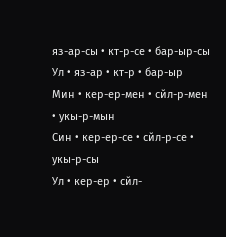яз-ар-сы • кт-р-се • бар-ыр-сы
Ул • яз-ар • кт-р • бар-ыр
Мин • кер-ер-мен • сйл-р-мен • укы-р-мын
Син • кер-ер-се • сйл-р-се • укы-р-сы
Ул • кер-ер • сйл-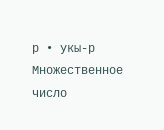р • укы-р
Множественное число